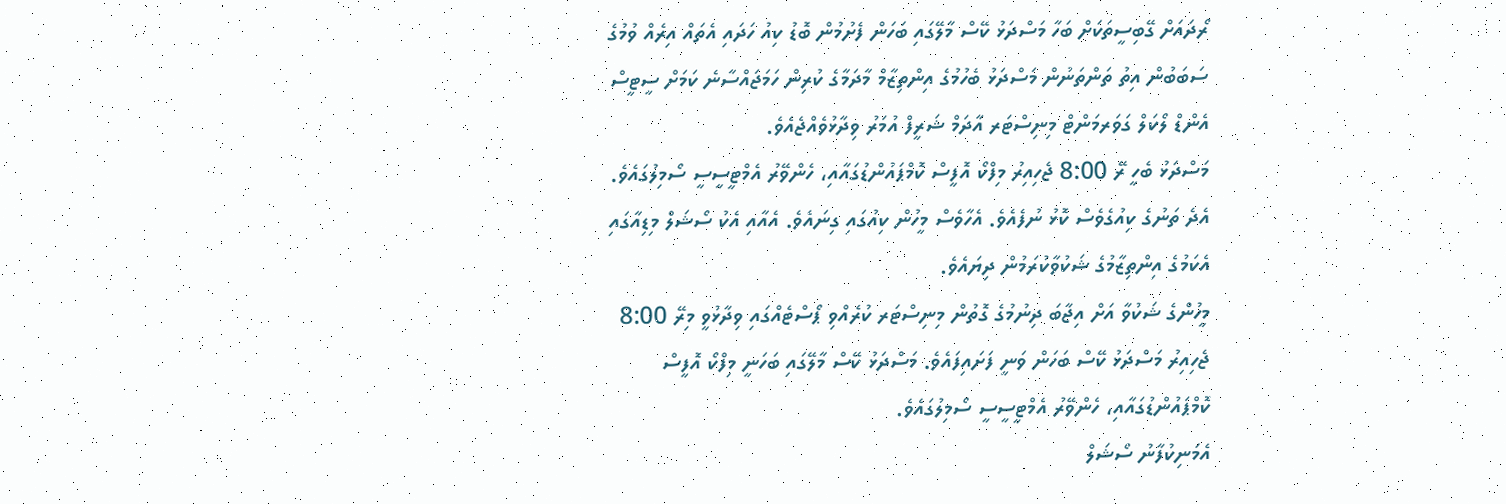ރޯދައަށް ގޭބިސީތަކަށް ބަހާ މަސްދަޅު ކޭސް މާލޭގައި ބަހަން ފެށުމުން ބޮޑު ކިއު ހަދައި އެތައް އިރެއް ވުމުގެ ސަބަބުން އިތު ތަންތަނުން މަސްދަޅު ބެހުމުގެ އިންތިޒާމް މާދަމާގެ ކުރިން ހަމަޖައްސާނެ ކަމަށް ސީޓީސް އެންޑް ލޯކަލް ގަވަރމަންޓް މިނިސްޓަރ އާދަމް ޝަރީފް އުމަރު ވިދާޅުވެއްޖެއެވެ.
މަސްދަޅު ބެހީ ރޭ 8:00 ޖެހިއިރު މިފްކޯ އޮފީސް ކޮމްޕައުންޑުގައާއި، ހެންވޭރު އެމްޓީސީސީ ސޯމިލުގައެވެ. އެދެ ތަނުގެ ކިއުގެވެސް ކޮޅު ނުފެއެވެ. އެހާވެސް މީހުން ކިއުގައި ގިނައެވެ. އެއާއި އެކު ސޯޝަލް މިޑިއާގައި އެކަމުގެ އިންތިޒާމުގެ ޝަކުވާކުރަމުން ދިޔައެވެ.
މީހުންގެ ޝަކުވާ އަށް އިޖާބަ ދިނުމުގެ ގޮތުން މިނިސްޓަރ ކުރެއްވި ޕޯސްޓެއްގައި ވިދާޅުވީ މިރޭ 8:00 ޖެހިއިރު މަސްދަޅު ކޭސް ބަހަން ވަނީ ފަށައިފައެވެ. މަސްދަޅު ކޭސް މާލޭގައި ބަހަނީ މިފްކޯ އޮފީސް ކޮމްޕައުންޑުގައާއި، ހެންވޭރު އެމްޓީސީސީ ސޯމިލުގައެވެ.
އެމަނިކުފާނު ސޯޝަލް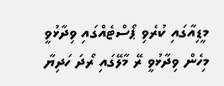މީޑިއާގައި ކުރެވި ޕޯސްޓެއްގައި ވިދާޅުވީ މިހެން ވިދާޅުވީ ރޭ މާލޭގައި ރޯދަ ހަދިޔާ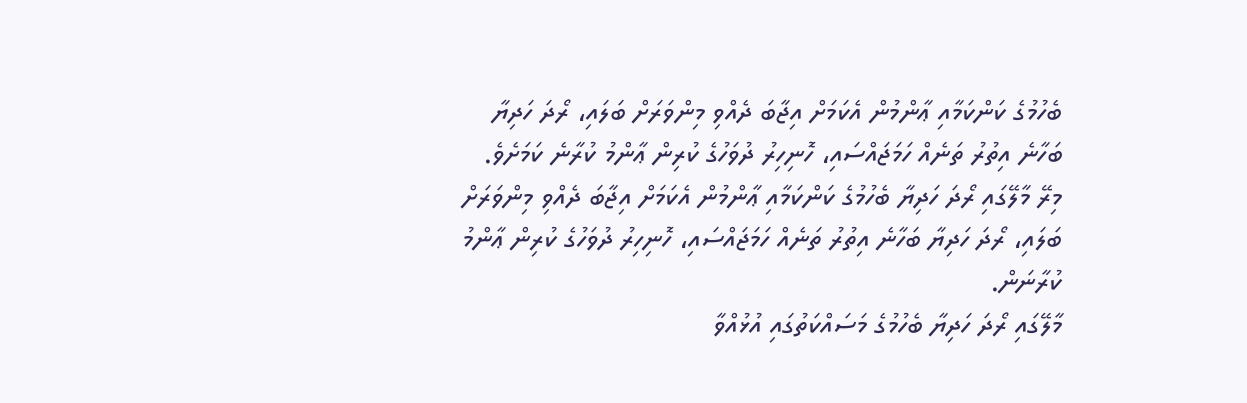ބެހުމުގެ ކަންކަމާއި ޢާންމުން އެކަމަށް އިޖާބަ ދެއްވި މިންވަރަށް ބަލައި، ރޯދަ ހަދިޔާ ބަހާނެ އިތުރު ތަނެއް ހަމަޖައްސައި، ހޮނިހިރު ދުވަހުގެ ކުރިން ޢާންމު ކުރާނެ ކަމަށެވެ.
މިރޭ މާލޭގައި ރޯދަ ހަދިޔާ ބެހުމުގެ ކަންކަމާއި ޢާންމުން އެކަމަށް އިޖާބަ ދެއްވި މިންވަރަށް ބަލައި، ރޯދަ ހަދިޔާ ބަހާނެ އިތުރު ތަނެއް ހަމަޖައްސައި، ހޮނިހިރު ދުވަހުގެ ކުރިން ޢާންމު ކުރާނަން.
މާލޭގައި ރޯދަ ހަދިޔާ ބެހުމުގެ މަސައްކަތުގައި އުޅުއްވާ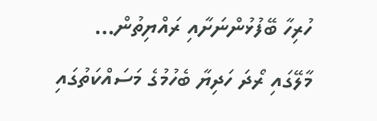ހުރިހާ ބޭފުޅުންނަށާއި ރައްޔިތުން…
މާލޭގައި ރޯދަ ހަދިޔާ ބެހުމުގެ މަސައްކަތުގައި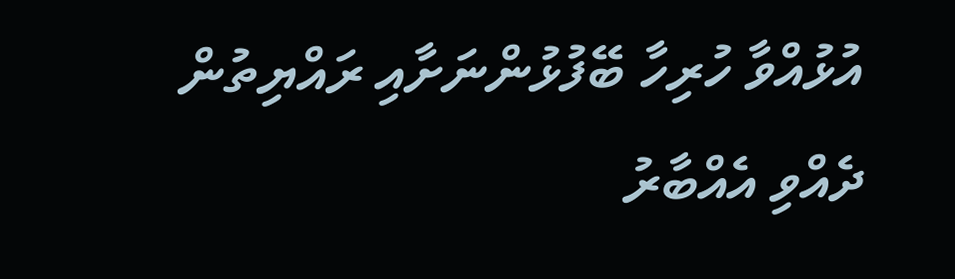އުޅުއްވާ ހުރިހާ ބޭފުޅުންނަށާއި ރައްޔިތުން ދެއްވި އެއްބާރު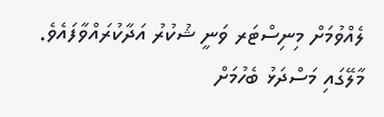ލެއްވުމަށް މިނިސްޓަރ ވަނީ ޝުކުރު އަދާކުރައްވާފައެވެ.
މާލޭގައި މަސްދަޅު ބެހުމަށް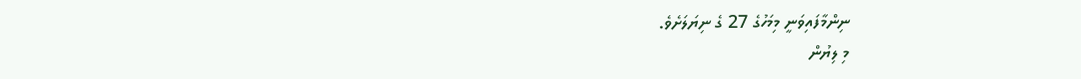ނިންމާފައިވަނީ މިމަހުގެ 27 ގެ ނިޔަލަށެވެ.
މި ލިޔުން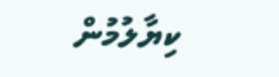ކިޔާލުމުން